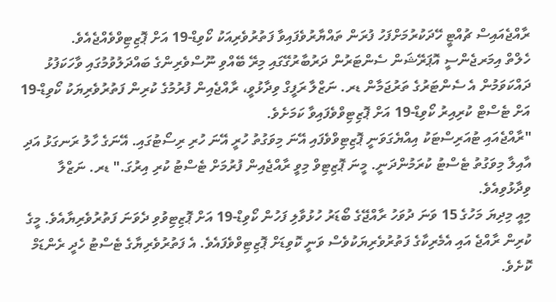ރާއްޖެއައިސް ޗުއްޓީ ހޭދަކުރުމަށްފަހު ފުރަން ތައްޔާރުވެފައިވާ ފަތުރުވެރިއަކު ކޯވިޑް-19 އަށް ޕޮޒިޓިވްވެއްޖެއެވެ.
ހެލްތް އިމަރޖެންސީ އޮޕަރޭޝަން ސެންޓަރުން ދަރުބާރުގޭގައި މިރޭ ބޭއްވި ނޫސްވެރިންގެ ބައްދަލުވުމުގައި ވާހަކަފުޅު ދައްކަވަމުން އެ ސެންޓަރުގެ ތަރުޖަމާން ޑރ. ނަޒްލާ ރަފީގް ވިދާޅުވީ، ރާއްޖެއިން ފުރުމުގެ ކުރިން ފަތުރުވެރިޔަކު ކޯވިޑް-19 އަށް ޓެސްޓް ކުރިއިރު ކޯވިޑް-19 އަށް ޕޮޒިޓިވްވެފައިވާ ކަމަށެވެ.
"ރާއްޖެއައި ޓުއަރިސްޓަކު އިއްޔެގަވަނީ ޕޮޒިޓިވްވެފައި އޭނަ މިވަގުތު ހުރީ އޭނަ ހުރި ރިސޯޓުގައި. އޭނަގެ ހާލު ރަނގަޅު އަދި އާއިލާ މިވަގުތު ޓެސްޓު ކުރަމުންދަނީ. މީނަ ޕޮޒިޓިވް މިވީ ރާއްޖެއިން ފުރުމަށް ޓެސްޓު ކުރި އިރުގަ." ޑރ. ނަޒްލާ ވިދާޅުވިއެވެ.
މިއީ މިދިޔަ މަހުގެ 15 ވަނަ ދުވަހު ރާއްޖޭގެ ބޯޑަރު ހުޅުވާލި ފަހުން ކޯވިޑް-19 އަށް ޕޮޒިޓިވުވި ދެވަނަ ފަތުރުވެރިޔާއެވެ. މީގެ ކުރިން ރާއްޖެ އައި އެމެރިކާގެ ފަތުރުވެރިޔަކުވެސް ވަނީ ކޮވިޑަށް ޕޮޒިޓިވްވެފައެވެ. އެ ފަތުރުވެރިޔާގެ ޓެސްޓު ހެދީ ރެންޑަމް ކޮށެވެ.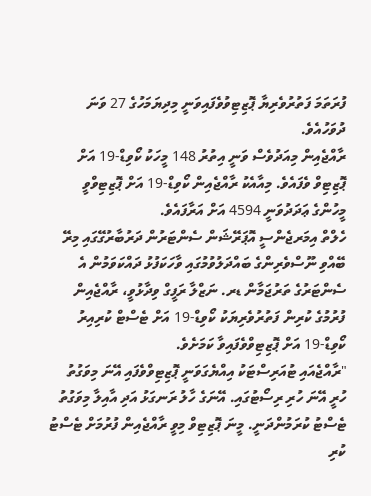ފުރަތަމަ ފަތުރުވެރިޔާ ޕޮޒިޓިވުވެފައިވަނީ މިދިޔަމަހުގެ 27 ވަނަ ދުވަހުއެވެ.
ރާއްޖެއިން މިއަދުވެސް ވަނީ އިތުރު 148 މީހަކު ކޯވިޑް-19 އަށް ޕޮޒިޓިވް ވެފައެވެ. މިއާއެކު ރާއްޖެއިން ކޯވިޑް-19 އަށް ޕޮޒިޓިވްވީ މީހުންގެ ޢަދަދުވަނީ 4594 އަށް އަރާފައެވެ.
ހެލްތް އިމަރޖެންސީ އޮޕަރޭޝަން ސެންޓަރުން ދަރުބާރުގޭގައި މިރޭ ބޭއްވި ނޫސްވެރިންގެ ބައްދަލުވުމުގައި ވާހަކަފުޅު ދައްކަވަމުން އެ ސެންޓަރުގެ ތަރުޖަމާން ޑރ. ނަޒްލާ ރަފީގް ވިދާޅުވީ، ރާއްޖެއިން ފުރުމުގެ ކުރިން ފަތުރުވެރިޔަކު ކޯވިޑް-19 އަށް ޓެސްޓް ކުރިއިރު ކޯވިޑް-19 އަށް ޕޮޒިޓިވްވެފައިވާ ކަމަށެވެ.
"ރާއްޖެއައި ޓުއަރިސްޓަކު އިއްޔެގަވަނީ ޕޮޒިޓިވްވެފައި އޭނަ މިވަގުތު ހުރީ އޭނަ ހުރި ރިސޯޓުގައި. އޭނަގެ ހާލު ރަނގަޅު އަދި އާއިލާ މިވަގުތު ޓެސްޓު ކުރަމުންދަނީ. މީނަ ޕޮޒިޓިވް މިވީ ރާއްޖެއިން ފުރުމަށް ޓެސްޓު ކުރި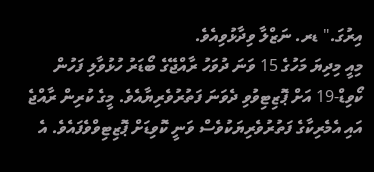އިރުގަ." ޑރ. ނަޒްލާ ވިދާޅުވިއެވެ.
މިއީ މިދިޔަ މަހުގެ 15 ވަނަ ދުވަހު ރާއްޖޭގެ ބޯޑަރު ހުޅުވާލި ފަހުން ކޯވިޑް-19 އަށް ޕޮޒިޓިވުވި ދެވަނަ ފަތުރުވެރިޔާއެވެ. މީގެ ކުރިން ރާއްޖެ އައި އެމެރިކާގެ ފަތުރުވެރިޔަކުވެސް ވަނީ ކޮވިޑަށް ޕޮޒިޓިވްވެފައެވެ. އެ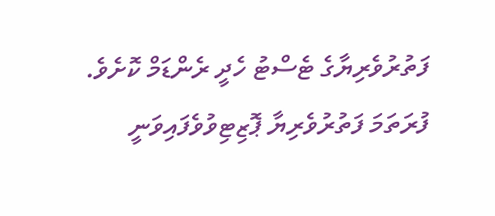ފަތުރުވެރިޔާގެ ޓެސްޓު ހެދީ ރެންޑަމް ކޮށެވެ. ފުރަތަމަ ފަތުރުވެރިޔާ ޕޮޒިޓިވުވެފައިވަނީ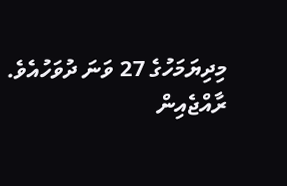މިދިޔަމަހުގެ 27 ވަނަ ދުވަހުއެވެ.
ރާއްޖެއިން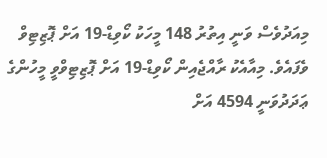މިއަދުވެސް ވަނީ އިތުރު 148 މީހަކު ކޯވިޑް-19 އަށް ޕޮޒިޓިވް ވެފައެވެ. މިއާއެކު ރާއްޖެއިން ކޯވިޑް-19 އަށް ޕޮޒިޓިވްވީ މީހުންގެ ޢަދަދުވަނީ 4594 އަށް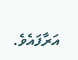އަރާފައެވެ.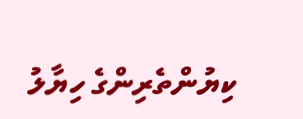ކިޔުންތެރިންގެ ހިޔާލު